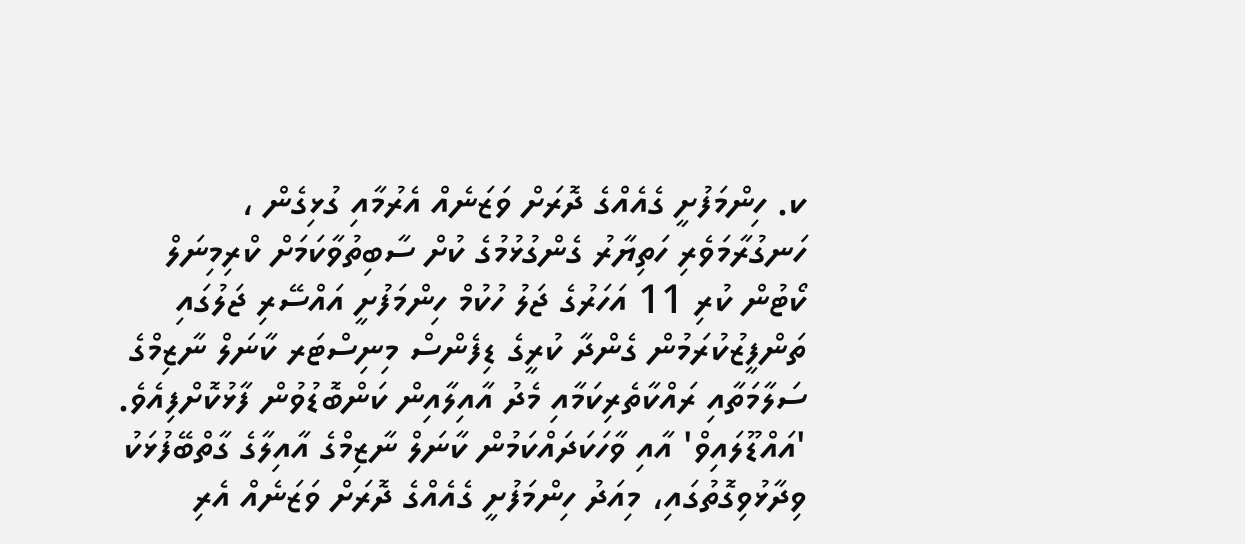ކ. ހިންމަފުށީ ގެއެއްގެ ދޮރަށް ވަޒަނެއް އެރުމާއި ގުޅިގެން ، ހަނގުރާމަވެރި ހަތިޔާރު ގެންގުޅުމުގެ ކުށް ސާބިތުވާކަމަށް ކްރިމިނަލް ކޯޓުން ކުރި 11 އަހަރުގެ ޖަލު ހުކުމް ހިންމަފުށީ އައްސޭރި ޖަލުގައި ތަންފީޒުކުރަމުން ގެންދާ ކުރީގެ ޑިފެންސް މިނިސްޓަރ ކާނަލް ނާޒިމްގެ ސަލާމަތާއި ރައްކާތެރިކަމާއި މެދު އާއިލާއިން ކަންބޮޑުވުން ފާޅުކޮށްފިއެވެ.
'އައްޑޫލައިވް' އާއި ވާހަކަދައްކަމުން ކާނަލް ނާޒިމްގެ އާއިލާގެ ގާތްބޭފުޅަކު ވިދާޅުވިގޮތުގައި، މިއަދު ހިންމަފުށީ ގެއެއްގެ ދޮރަށް ވަޒަނެއް އެރި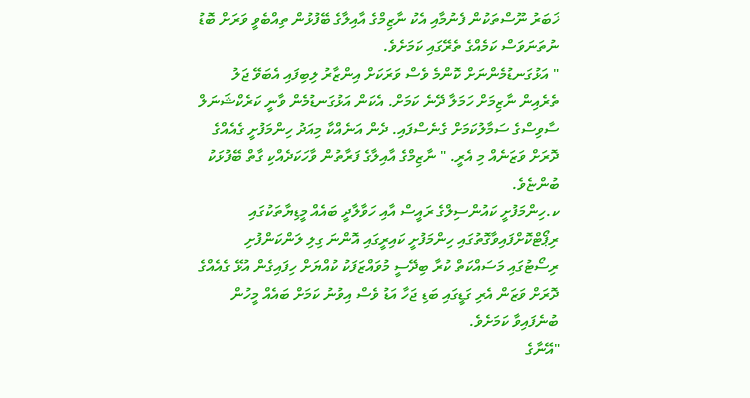ޚަބަރު ނޫސްތަކުން ފެނުމާއި އެކު ނާޒިމްގެ އާއިލާގެ ބޭފުޅުން ތިއްބެވީ ވަރަށް ބޮޑު ނުތަނަވަސް ކަމެއްގެ ތެރޭގައި ކަމަށެވެ.
" އަޅުގަނޑުމެންނަށް ކޮންމެ ވެސް ވަރަކަށް އިންޒާރު ލިބިފައި އެބަވޭ ޖަލު ތެރެއިން ނާޒިމަށް ހަމަލާ ދޭނެ ކަމަށް. އެކަން އަޅުގަނޑުމެން ވާނީ ކަރެކްޝަނަލް ސާވިސްގެ ސަމާލުކަމަށް ގެނެސްފައި. ދެން އަނެއްކާ މިއަދު ހިންމަފުށީ ގެއެއްގެ ދޮރަށް ވަޒަނެއް މި އެރީ. " ނާޒިމްގެ އާއިލާގެ ފަރާތުން ވާހަކަދެއްކި ގާތް ބޭފުޅަކު ބުންޏެވެ.
ކ.ހިންމަފުށީ ކައުންސިލްގެ ރައީސް އާއި ހަވާލާދީ ބައެއް މީޑިޔާތަކުގައި ރިޕޯޓްކޮށްފައިވާގޮތުގައި ހިންމަފުށީ ކައިރީގައި އޮންނަ ގިލި ލަންކަންފުށި ރިސޯޓުގައި މަސައްކަތް ކުރާ ބިދޭސީ މުވައްޒަފަކު ކުއްޔަށް ހިފައިގެން އުޅޭ ގެއެއްގެ ދޮރަށް ވަޒަން އެރި ގަޑީގައި ބަޑި ޖަހާ އަޑު ވެސް އިވުނު ކަމަށް ބައެއް މީހުން ބުނެފައިވާ ކަމަށެވެ.
"އޭނާގެ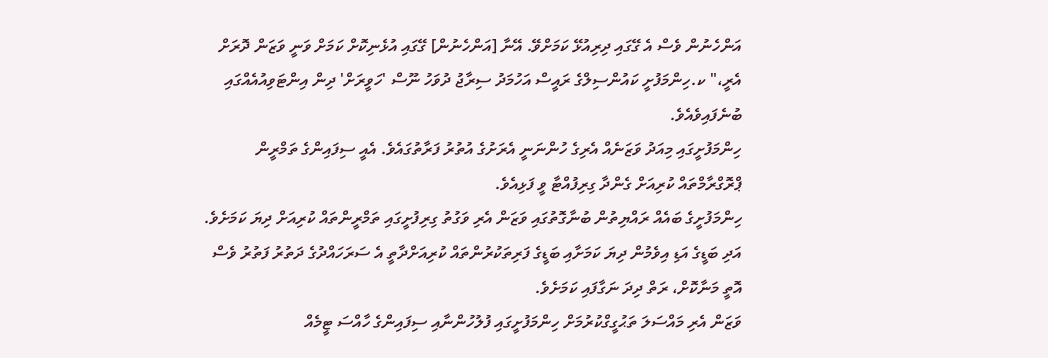އަންހެނުން ވެސް އެ ގޭގައި ދިރިއުޅޭ ކަމަށްވޭ. އޭނާ [އަންހެނުން] ގޭގައި އުޅެނިކޮށް ކަމަށް ވަނީ ވަޒަން ދޮރަށް އެރީ،" ކ.ހިންމަފުށީ ކައުންސިލްގެ ރައީސް އަހުމަދު ސިރާޖު ދުވަހު ނޫސް 'ހަވީރަށް' ދިން އިންޓަވިއުއެއްގައި ބުނެފައިވެއެވެ.
ހިންމަފުށީގައި މިއަދު ވަޒަނެއް އެރިގެ ހުންނަނީ އެރަށުގެ އުތުރު ފަރާތުގައެވެ. އެއީ ސިފައިންގެ ތަމްރީން ޕްރޮގްރާމްތައް ކުރިއަށް ގެންދާ ގިރިފުއްޓާ ވީ ފަޅިއެވެ.
ހިންމަފުށީގެ ބައެއް ރައްޔިތުން ބުނާގޮތުގައި ވަޒަން އެރި ވަގުތު ގިރިފުށީގައި ތަމްރީންތައް ކުރިއަށް ދިޔަ ކަމަށެވެ. އަދި ބަޑީގެ އަޑި އިވެމުން ދިޔަ ކަމަށާއި ބަޑީގެ ފަރިތަކުރުންތައް ކުރިއަށްދާތީ އެ ސަރަހައްދުގެ ދަތުރު ފަތުރު ވެސް އޮތީ މަނާކޮށް، ރަތް ދިދަ ނަގާފައި ކަމަށެވެ.
ވަޒަން އެރި މައްސަލަ ތަޙުގީގްކުރުމަށް ހިންމަފުށީގައި ފުލުހުންނާއި ސިފައިންގެ ހާއްސަ ޓީމެއް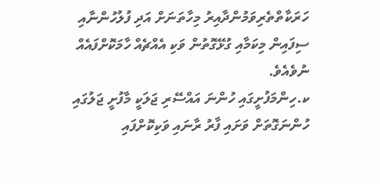ހަރަކާތްތެރިވަމުންދާއިރު މިހާތަނަށް އަދި ފުލުހުންނާއި ސިފައިން މިކަމާއި ގުޅޭގޮތުން ވަކި އެއްޗެއް ހާމަކޮށްފައެއް ނުވެއެވެ.
ކ.ހިންމަފުށީގައި ހުންނަ އައްސޭރި ޖަލަކީ މާފުށީ ޖަލުގައި ހުންނަގޮތަށް ވަށައި ފާރު ރާނައި ވަކިކޮށްފައި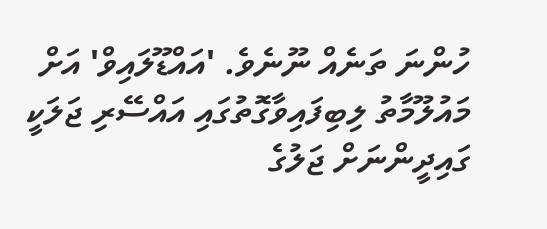ހުންނަ ތަނެއް ނޫނެވެ. 'އައްޑޫލައިވް' އަށް މައުލޫމާތު ލިބިފައިވާގޮތުގައި އައްސޭރި ޖަލަކީ ގައިދީންނަށް ޖަލުގެ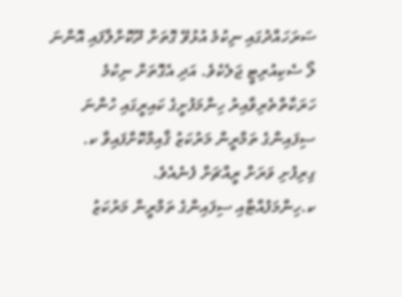ސަރަހައްދުގައި ނިކުމެ އުޅުވޭ ގޮތަށް ދޫކޮށްލާފައި އޮންނަ ލޯ ސެކިއުރިޓީ ޖަލެކެވެ. އަދި އެގޮތަށް ނިކުމެ ހަރަކާތްތެރިވާއިރު ހިންމަފުށީގެ ކައިރީގައި ހުންނަ ސިފައިންގެ ތަމްރީން މަރުކަޒު ޤާއިމްކޮށްފައިވާ ކ. ގިރިފުށި ވަރަށް ރީއްޗަށް ފެނެއެވެ.
ކ.ހިންމަފުއްޓާއި ސިފައިންގެ ތަމްރީން މަރުކަޒު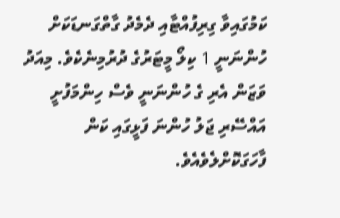ކަމުގައިވާ ގިރިފުއްޓާއި ދެމެދު ގާތްގަނޑަކަށް ހުންނަނީ 1 ކިލޯ މީޓަރުގެ ދުރުމިނެކެވެ. މިއަދު ވަޒަން އެރި ގެ ހުންނަނީ ވެސް ހިންމަފުށީ އައްސޭރި ޖަލު ހުންނަ ފަޅީގައި ކަން ފާހަގަކޮށްލެވެއެވެ.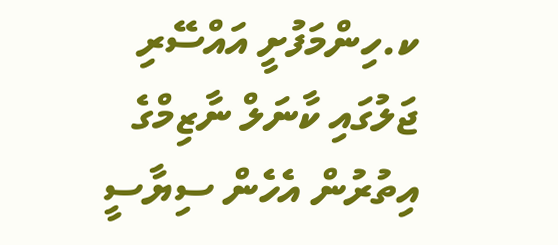ކ.ހިންމަފުށީ އައްސޭރި ޖަލުގައި ކާނަލް ނާޒިމްގެ އިތުރުން އެހެން ސިޔާސީ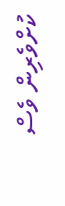ކުށްވެރިން ވެސް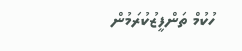ހުކުމް ތަންފީޒުކުރަމުން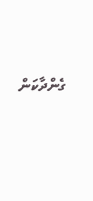ގެންދާކަން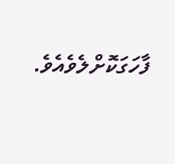ފާހަގަކޮށްލެވެއެވެ.